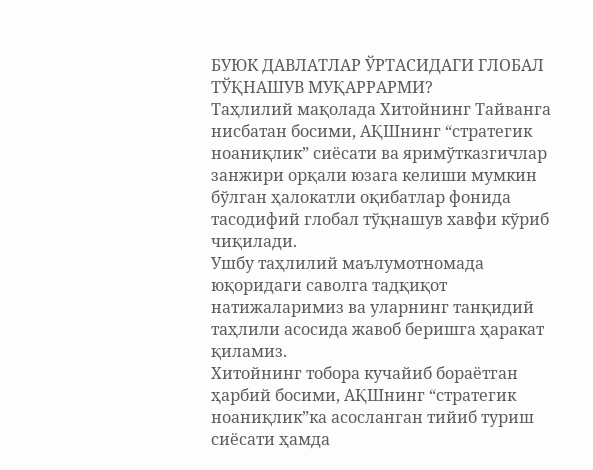БУЮК ДАВЛАТЛАР ЎРТАСИДАГИ ГЛОБАЛ ТЎҚНАШУВ МУҚАРРАРМИ?
Таҳлилий мақолада Хитойнинг Тайванга нисбатан босими, АҚШнинг “стратегик ноаниқлик” сиёсати ва яримўтказгичлар занжири орқали юзага келиши мумкин бўлган ҳалокатли оқибатлар фонида тасодифий глобал тўқнашув хавфи кўриб чиқилади.
Ушбу таҳлилий маълумотномада юқоридаги саволга тадқиқот натижаларимиз ва уларнинг танқидий таҳлили асосида жавоб беришга ҳаракат қиламиз.
Хитойнинг тобора кучайиб бораётган ҳарбий босими, АҚШнинг “стратегик ноаниқлик”ка асосланган тийиб туриш сиёсати ҳамда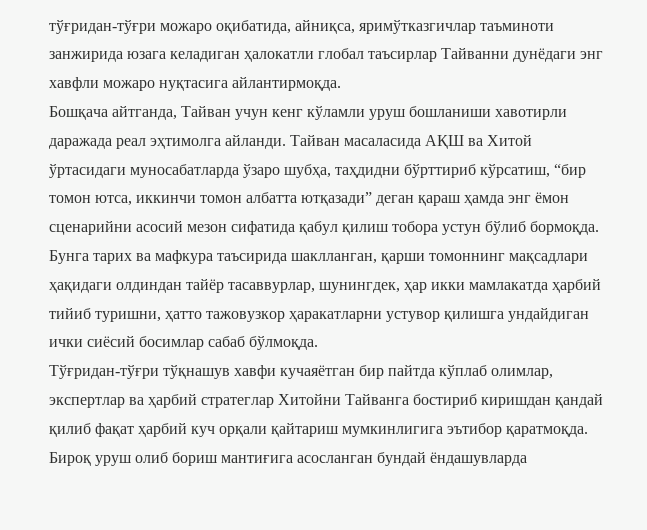тўғридан-тўғри можаро оқибатида, айниқса, яримўтказгичлар таъминоти занжирида юзага келадиган ҳалокатли глобал таъсирлар Тайванни дунёдаги энг хавфли можаро нуқтасига айлантирмоқда.
Бошқача айтганда, Тайван учун кенг кўламли уруш бошланиши хавотирли даражада реал эҳтимолга айланди. Тайван масаласида АҚШ ва Хитой ўртасидаги муносабатларда ўзаро шубҳа, таҳдидни бўрттириб кўрсатиш, “бир томон ютса, иккинчи томон албатта ютқазади” деган қараш ҳамда энг ёмон сценарийни асосий мезон сифатида қабул қилиш тобора устун бўлиб бормоқда.
Бунга тарих ва мафкура таъсирида шаклланган, қарши томоннинг мақсадлари ҳақидаги олдиндан тайёр тасаввурлар, шунингдек, ҳар икки мамлакатда ҳарбий тийиб туришни, ҳатто тажовузкор ҳаракатларни устувор қилишга ундайдиган ички сиёсий босимлар сабаб бўлмоқда.
Тўғридан-тўғри тўқнашув хавфи кучаяётган бир пайтда кўплаб олимлар, экспертлар ва ҳарбий стратеглар Хитойни Тайванга бостириб киришдан қандай қилиб фақат ҳарбий куч орқали қайтариш мумкинлигига эътибор қаратмоқда. Бироқ уруш олиб бориш мантиғига асосланган бундай ёндашувларда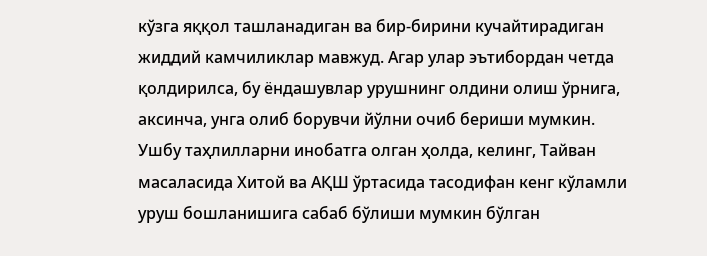кўзга яққол ташланадиган ва бир-бирини кучайтирадиган жиддий камчиликлар мавжуд. Агар улар эътибордан четда қолдирилса, бу ёндашувлар урушнинг олдини олиш ўрнига, аксинча, унга олиб борувчи йўлни очиб бериши мумкин.
Ушбу таҳлилларни инобатга олган ҳолда, келинг, Тайван масаласида Хитой ва АҚШ ўртасида тасодифан кенг кўламли уруш бошланишига сабаб бўлиши мумкин бўлган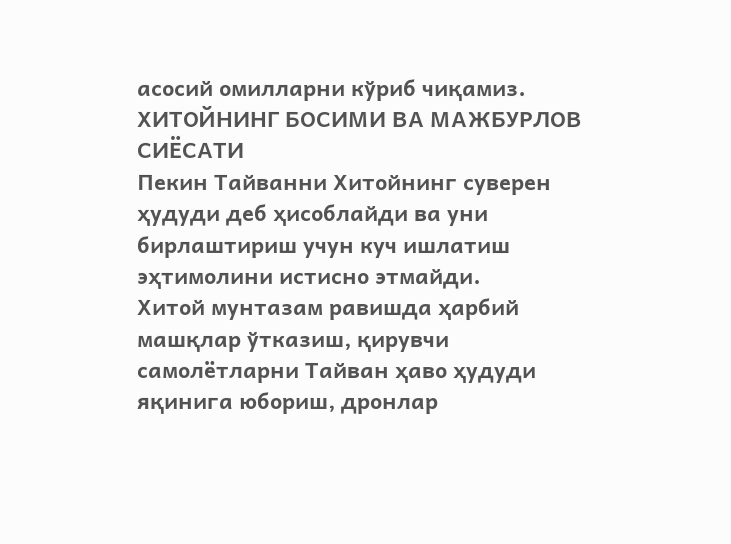асосий омилларни кўриб чиқамиз.
ХИТОЙНИНГ БОСИМИ ВА МАЖБУРЛОВ СИЁСАТИ
Пекин Тайванни Хитойнинг суверен ҳудуди деб ҳисоблайди ва уни бирлаштириш учун куч ишлатиш эҳтимолини истисно этмайди.
Хитой мунтазам равишда ҳарбий машқлар ўтказиш, қирувчи самолётларни Тайван ҳаво ҳудуди яқинига юбориш, дронлар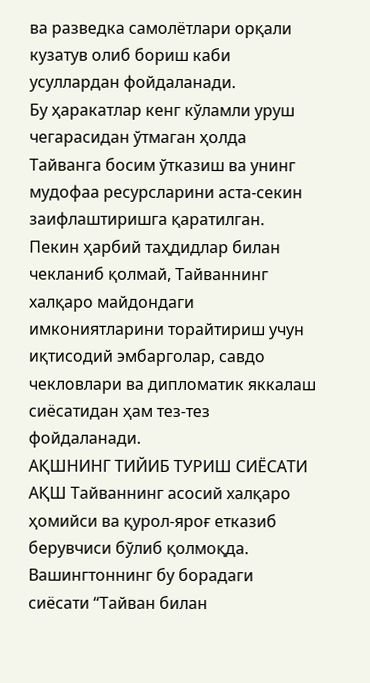ва разведка самолётлари орқали кузатув олиб бориш каби усуллардан фойдаланади.
Бу ҳаракатлар кенг кўламли уруш чегарасидан ўтмаган ҳолда Тайванга босим ўтказиш ва унинг мудофаа ресурсларини аста-секин заифлаштиришга қаратилган.
Пекин ҳарбий таҳдидлар билан чекланиб қолмай, Тайваннинг халқаро майдондаги имкониятларини торайтириш учун иқтисодий эмбарголар, савдо чекловлари ва дипломатик яккалаш сиёсатидан ҳам тез-тез фойдаланади.
АҚШНИНГ ТИЙИБ ТУРИШ СИЁСАТИ
АҚШ Тайваннинг асосий халқаро ҳомийси ва қурол-яроғ етказиб берувчиси бўлиб қолмоқда. Вашингтоннинг бу борадаги сиёсати “Тайван билан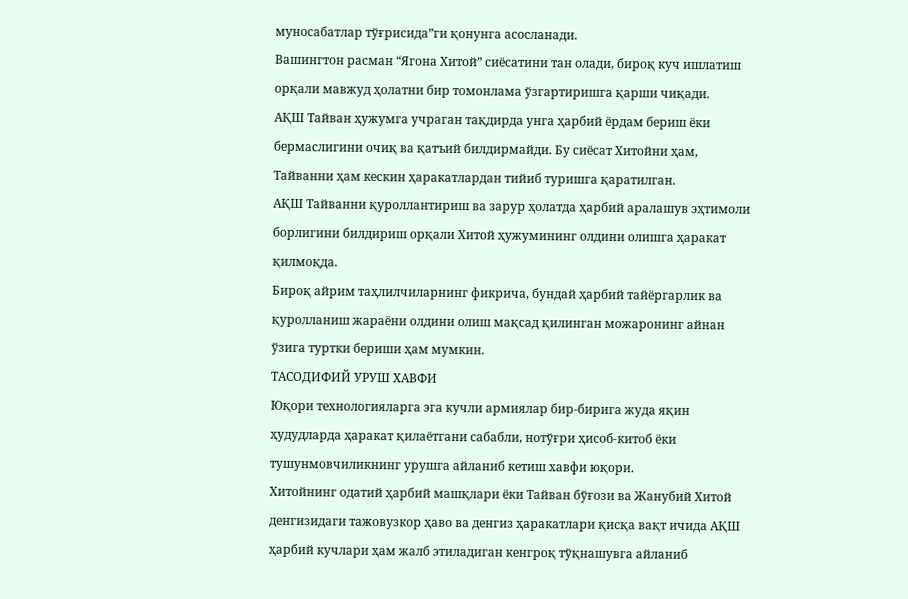муносабатлар тўғрисида”ги қонунга асосланади.
Вашингтон расман “Ягона Хитой” сиёсатини тан олади, бироқ куч ишлатиш орқали мавжуд ҳолатни бир томонлама ўзгартиришга қарши чиқади.
АҚШ Тайван ҳужумга учраган тақдирда унга ҳарбий ёрдам бериш ёки бермаслигини очиқ ва қатъий билдирмайди. Бу сиёсат Хитойни ҳам, Тайванни ҳам кескин ҳаракатлардан тийиб туришга қаратилган.
АҚШ Тайванни қуроллантириш ва зарур ҳолатда ҳарбий аралашув эҳтимоли борлигини билдириш орқали Хитой ҳужумининг олдини олишга ҳаракат қилмоқда.
Бироқ айрим таҳлилчиларнинг фикрича, бундай ҳарбий тайёргарлик ва қуролланиш жараёни олдини олиш мақсад қилинган можаронинг айнан ўзига туртки бериши ҳам мумкин.
ТАСОДИФИЙ УРУШ ХАВФИ
Юқори технологияларга эга кучли армиялар бир-бирига жуда яқин ҳудудларда ҳаракат қилаётгани сабабли, нотўғри ҳисоб-китоб ёки тушунмовчиликнинг урушга айланиб кетиш хавфи юқори.
Хитойнинг одатий ҳарбий машқлари ёки Тайван бўғози ва Жанубий Хитой денгизидаги тажовузкор ҳаво ва денгиз ҳаракатлари қисқа вақт ичида АҚШ ҳарбий кучлари ҳам жалб этиладиган кенгроқ тўқнашувга айланиб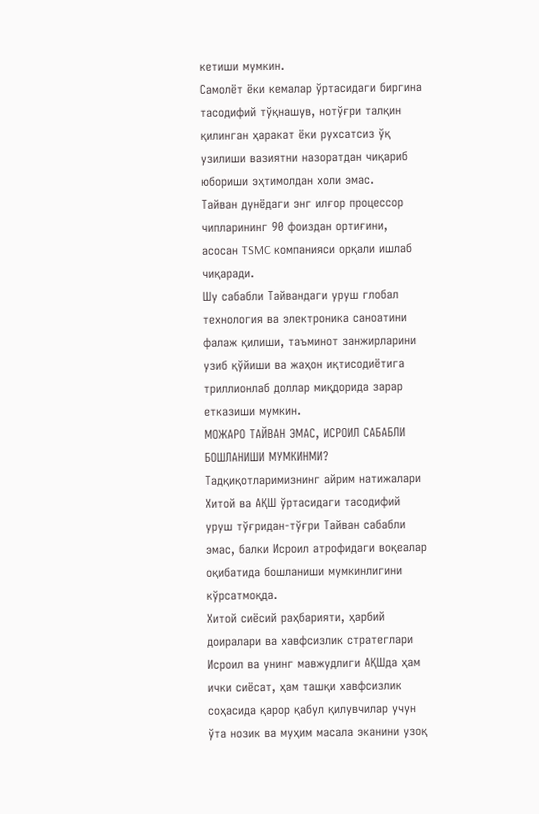кетиши мумкин.
Самолёт ёки кемалар ўртасидаги биргина тасодифий тўқнашув, нотўғри талқин қилинган ҳаракат ёки рухсатсиз ўқ узилиши вазиятни назоратдан чиқариб юбориши эҳтимолдан холи эмас.
Тайван дунёдаги энг илғор процессор чипларининг 90 фоиздан ортиғини, асосан TSMC компанияси орқали ишлаб чиқаради.
Шу сабабли Тайвандаги уруш глобал технология ва электроника саноатини фалаж қилиши, таъминот занжирларини узиб қўйиши ва жаҳон иқтисодиётига триллионлаб доллар миқдорида зарар етказиши мумкин.
МОЖАРО ТАЙВАН ЭМАС, ИСРОИЛ САБАБЛИ БОШЛАНИШИ МУМКИНМИ?
Тадқиқотларимизнинг айрим натижалари Хитой ва АҚШ ўртасидаги тасодифий уруш тўғридан-тўғри Тайван сабабли эмас, балки Исроил атрофидаги воқеалар оқибатида бошланиши мумкинлигини кўрсатмоқда.
Хитой сиёсий раҳбарияти, ҳарбий доиралари ва хавфсизлик стратеглари Исроил ва унинг мавжудлиги АҚШда ҳам ички сиёсат, ҳам ташқи хавфсизлик соҳасида қарор қабул қилувчилар учун ўта нозик ва муҳим масала эканини узоқ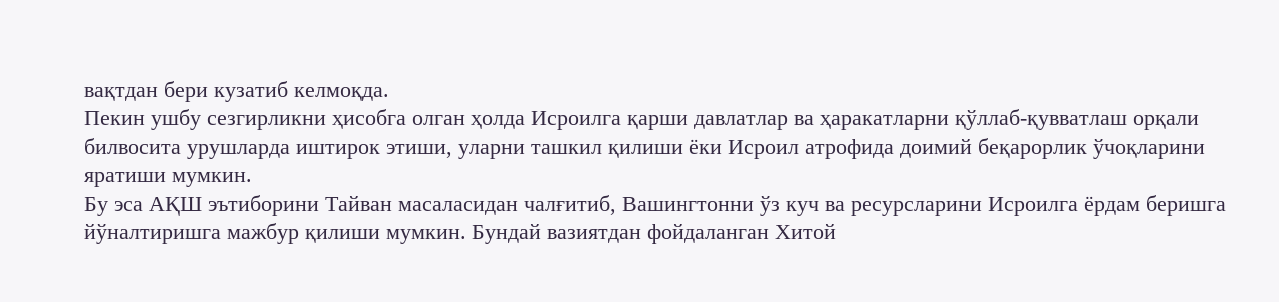вақтдан бери кузатиб келмоқда.
Пекин ушбу сезгирликни ҳисобга олган ҳолда Исроилга қарши давлатлар ва ҳаракатларни қўллаб-қувватлаш орқали билвосита урушларда иштирок этиши, уларни ташкил қилиши ёки Исроил атрофида доимий беқарорлик ўчоқларини яратиши мумкин.
Бу эса АҚШ эътиборини Тайван масаласидан чалғитиб, Вашингтонни ўз куч ва ресурсларини Исроилга ёрдам беришга йўналтиришга мажбур қилиши мумкин. Бундай вазиятдан фойдаланган Хитой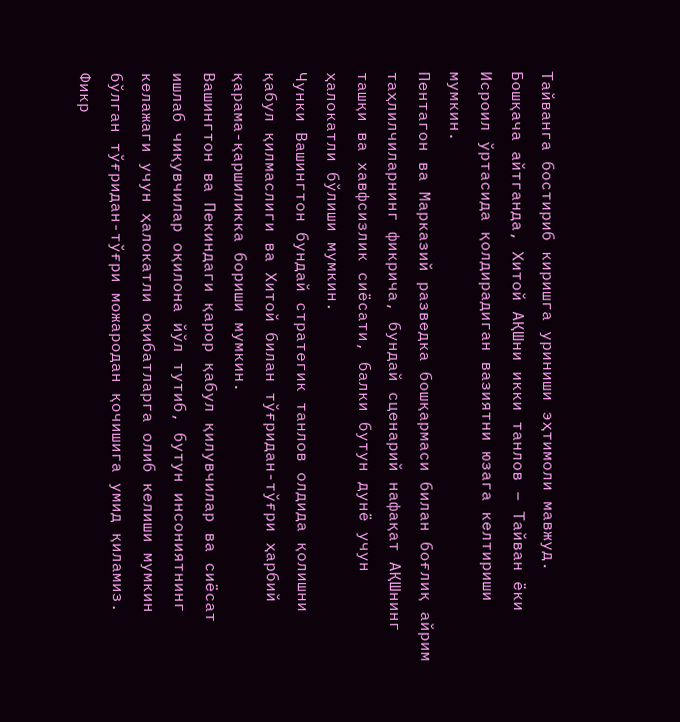Тайванга бостириб киришга уриниши эҳтимоли мавжуд.
Бошқача айтганда, Хитой АҚШни икки танлов – Тайван ёки Исроил ўртасида қолдирадиган вазиятни юзага келтириши мумкин.
Пентагон ва Марказий разведка бошқармаси билан боғлиқ айрим таҳлилчиларнинг фикрича, бундай сценарий нафақат АҚШнинг ташқи ва хавфсизлик сиёсати, балки бутун дунё учун ҳалокатли бўлиши мумкин.
Чунки Вашингтон бундай стратегик танлов олдида қолишни қабул қилмаслиги ва Хитой билан тўғридан-тўғри ҳарбий қарама-қаршиликка бориши мумкин.
Вашингтон ва Пекиндаги қарор қабул қилувчилар ва сиёсат ишлаб чиқувчилар оқилона йўл тутиб, бутун инсониятнинг келажаги учун ҳалокатли оқибатларга олиб келиши мумкин бўлган тўғридан-тўғри можародан қочишига умид қиламиз.
Фикр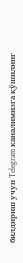билдириш учун Telegram каналимизга қўшилинг